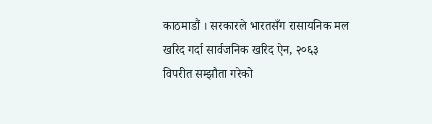काठमाडौं । सरकारले भारतसँग रासायनिक मल खरिद गर्दा सार्वजनिक खरिद ऐन, २०६३ विपरीत सम्झौता गरेको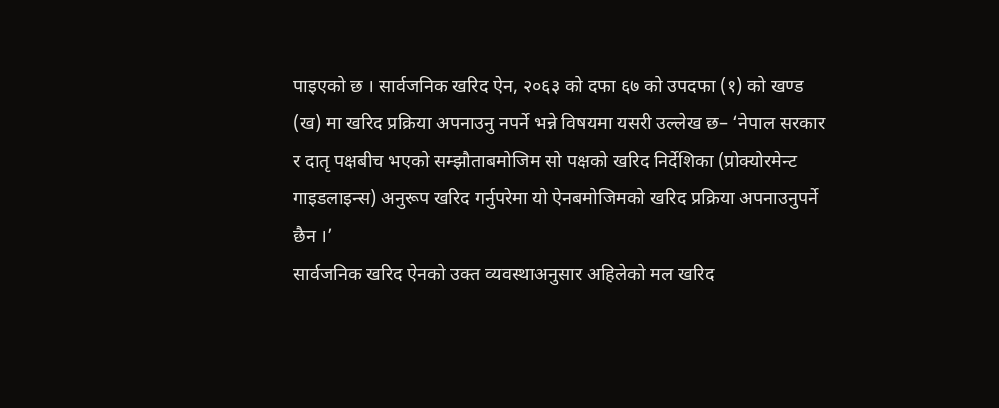पाइएको छ । सार्वजनिक खरिद ऐन, २०६३ को दफा ६७ को उपदफा (१) को खण्ड (ख) मा खरिद प्रक्रिया अपनाउनु नपर्ने भन्ने विषयमा यसरी उल्लेख छ– ‘नेपाल सरकार र दातृ पक्षबीच भएको सम्झौताबमोजिम सो पक्षको खरिद निर्देशिका (प्रोक्योरमेन्ट गाइडलाइन्स) अनुरूप खरिद गर्नुपरेमा यो ऐनबमोजिमको खरिद प्रक्रिया अपनाउनुपर्ने छैन ।’
सार्वजनिक खरिद ऐनको उक्त व्यवस्थाअनुसार अहिलेको मल खरिद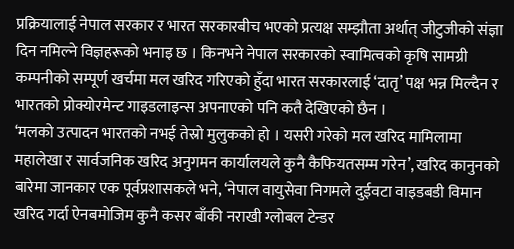प्रक्रियालाई नेपाल सरकार र भारत सरकारबीच भएको प्रत्यक्ष सम्झौता अर्थात् जीटुजीको संज्ञा दिन नमिल्ने विज्ञहरूको भनाइ छ । किनभने नेपाल सरकारको स्वामित्वको कृषि सामग्री कम्पनीको सम्पूर्ण खर्चमा मल खरिद गरिएको हुँदा भारत सरकारलाई ‘दातृ’ पक्ष भन्न मिल्दैन र भारतको प्रोक्योरमेन्ट गाइडलाइन्स अपनाएको पनि कतै देखिएको छैन ।
‘मलको उत्पादन भारतको नभई तेस्रो मुलुकको हो । यसरी गरेको मल खरिद मामिलामा महालेखा र सार्वजनिक खरिद अनुगमन कार्यालयले कुनै कैफियतसम्म गरेन’, खरिद कानुनको बारेमा जानकार एक पूर्वप्रशासकले भने, ‘नेपाल वायुसेवा निगमले दुईवटा वाइडबडी विमान खरिद गर्दा ऐनबमोजिम कुनै कसर बाँकी नराखी ग्लोबल टेन्डर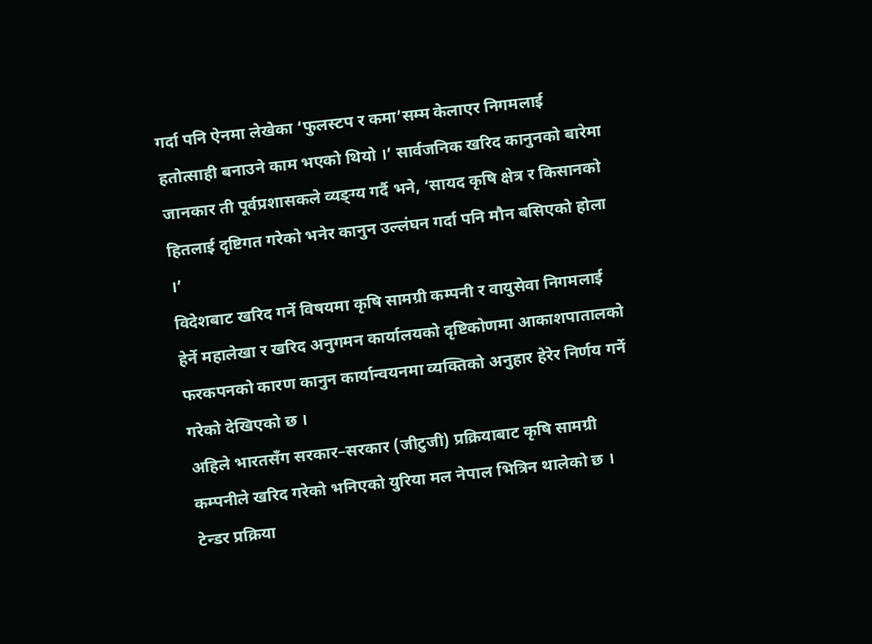गर्दा पनि ऐनमा लेखेका ‘फुलस्टप र कमा’सम्म केलाएर निगमलाई हतोत्साही बनाउने काम भएको थियो ।’ सार्वजनिक खरिद कानुनको बारेमा जानकार ती पूर्वप्रशासकले व्यङ्ग्य गर्दै भने, ‘सायद कृषि क्षेत्र र किसानको हितलाई दृष्टिगत गरेको भनेर कानुन उल्लंघन गर्दा पनि मौन बसिएको होला ।’
विदेशबाट खरिद गर्ने विषयमा कृषि सामग्री कम्पनी र वायुसेवा निगमलाई हेर्ने महालेखा र खरिद अनुगमन कार्यालयको दृष्टिकोणमा आकाशपातालको फरकपनको कारण कानुन कार्यान्वयनमा व्यक्तिको अनुहार हेरेर निर्णय गर्ने गरेको देखिएको छ ।
अहिले भारतसँग सरकार–सरकार (जीटुजी) प्रक्रियाबाट कृषि सामग्री कम्पनीले खरिद गरेको भनिएको युरिया मल नेपाल भित्रिन थालेको छ । टेन्डर प्रक्रिया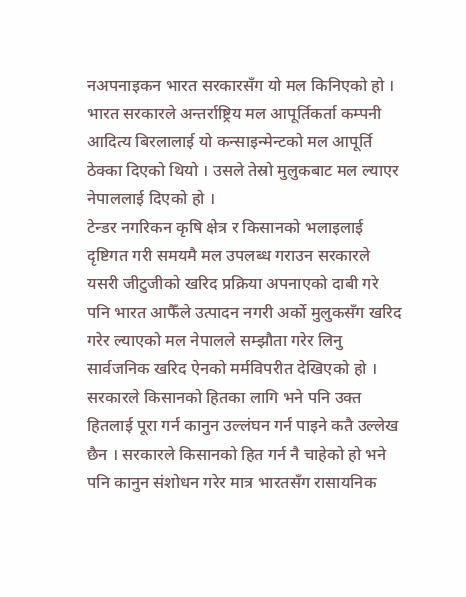नअपनाइकन भारत सरकारसँग यो मल किनिएको हो । भारत सरकारले अन्तर्राष्ट्रिय मल आपूर्तिकर्ता कम्पनी आदित्य बिरलालाई यो कन्साइन्मेन्टको मल आपूर्ति ठेक्का दिएको थियो । उसले तेस्रो मुलुकबाट मल ल्याएर नेपाललाई दिएको हो ।
टेन्डर नगरिकन कृषि क्षेत्र र किसानको भलाइलाई दृष्टिगत गरी समयमै मल उपलब्ध गराउन सरकारले यसरी जीटुजीको खरिद प्रक्रिया अपनाएको दाबी गरे पनि भारत आफैँले उत्पादन नगरी अर्को मुलुकसँग खरिद गरेर ल्याएको मल नेपालले सम्झौता गरेर लिनु सार्वजनिक खरिद ऐनको मर्मविपरीत देखिएको हो । सरकारले किसानको हितका लागि भने पनि उक्त हितलाई पूरा गर्न कानुन उल्लंघन गर्न पाइने कतै उल्लेख छैन । सरकारले किसानको हित गर्न नै चाहेको हो भने पनि कानुन संशोधन गरेर मात्र भारतसँग रासायनिक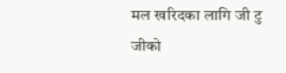मल खरिदका लागि जी टु जीको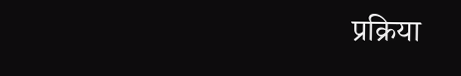प्रक्रिया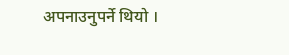अपनाउनुपर्ने थियो ।